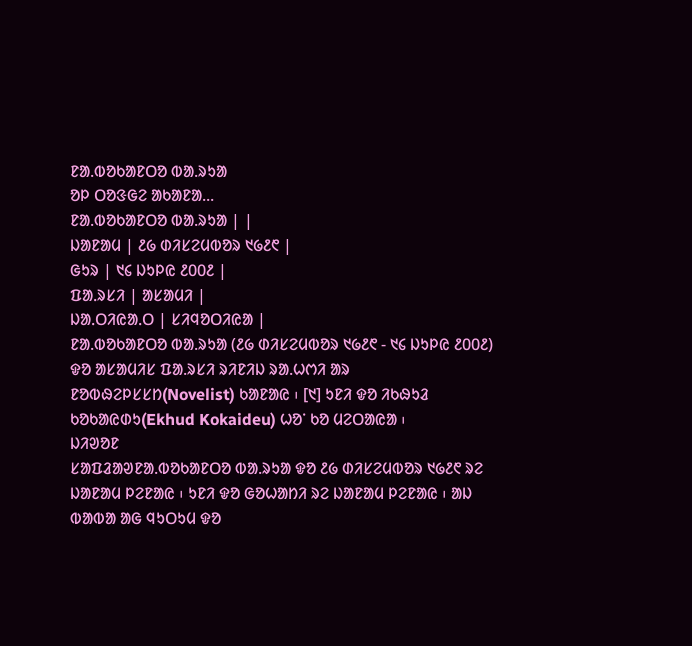ᱱᱟ.ᱵᱚᱠᱟᱱᱛᱚ ᱵᱟ.ᱨᱩᱟ
ᱚᱞ ᱛᱚᱝᱜᱮ ᱟᱠᱟᱱᱟ...
ᱱᱟ.ᱵᱚᱠᱟᱱᱛᱚ ᱵᱟ.ᱨᱩᱟ | |
ᱡᱟᱱᱟᱢ | ᱒᱙ ᱰᱤᱥᱮᱢᱵᱚᱨ ᱑᱙᱒᱖ |
ᱜᱩᱨ | ᱑᱔ ᱡᱩᱞᱭ ᱒᱐᱐᱒ |
ᱯᱟᱹᱨᱥᱤ | ᱟᱥᱟᱢᱤ |
ᱡᱟᱹᱛᱤᱭᱟᱹᱛ | ᱥᱤᱧᱚᱛᱤᱭᱟ |
ᱱᱟ.ᱵᱚᱠᱟᱱᱛᱚ ᱵᱟ.ᱨᱩᱟ (᱒᱙ ᱰᱤᱥᱮᱢᱵᱚᱨ ᱑᱙᱒᱖ - ᱑᱔ ᱡᱩᱞᱭ ᱒᱐᱐᱒) ᱫᱚ ᱟᱥᱟᱢᱤᱥ ᱯᱟ.ᱨᱥᱤ ᱨᱤᱱᱤᱡ ᱨᱟ.ᱦᱬᱤ ᱟᱨ ᱱᱚᱵᱷᱮᱞᱥᱥᱴ(Novelist) ᱠᱟᱱᱟᱭ ᱾ [᱑] ᱩᱱᱤ ᱫᱚ ᱤᱠᱷᱩᱲ ᱠᱚᱠᱟᱭᱰᱩ(Ekhud Kokaideu) ᱦᱚᱸ ᱠᱚ ᱢᱮᱛᱟᱭᱟ ᱾
ᱡᱤᱣᱚᱱ
ᱥᱟᱯᱲᱟᱣᱱᱟ.ᱵᱚᱠᱟᱱᱛᱚ ᱵᱟ.ᱨᱩᱟ ᱫᱚ ᱒᱙ ᱰᱤᱥᱮᱢᱵᱚᱨ ᱑᱙᱒᱖ ᱨᱮ ᱡᱟᱱᱟᱢ ᱞᱮᱱᱟᱭ ᱾ ᱩᱱᱤ ᱫᱚ ᱜᱚᱦᱟᱴᱤ ᱨᱮ ᱡᱟᱱᱟᱢ ᱞᱮᱱᱟᱭ ᱾ ᱟᱡ ᱵᱟᱵᱟ ᱟᱜ ᱧᱩᱛᱩᱢ ᱫᱚ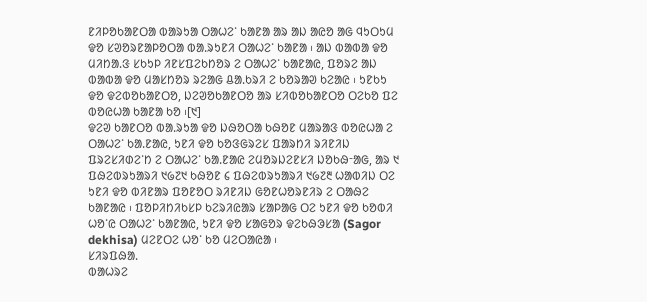ᱱᱤᱞᱚᱠᱟᱱᱛᱟ ᱵᱟᱨᱩᱟ ᱛᱟᱦᱮᱸ ᱠᱟᱱᱟ ᱟᱨ ᱟᱡ ᱟᱭᱚ ᱟᱜ ᱧᱩᱛᱩᱢ ᱫᱚ ᱥᱣᱚᱨᱱᱟᱞᱚᱛᱟ ᱵᱟ.ᱨᱩᱱᱤ ᱛᱟᱦᱮᱸ ᱠᱟᱱᱟ ᱾ ᱟᱡ ᱵᱟᱵᱟ ᱫᱚ ᱢᱤᱴᱟ.ᱝ ᱥᱠᱩᱞ ᱤᱱᱥᱯᱮᱠᱴᱚᱨ ᱮ ᱛᱟᱦᱮᱸ ᱠᱟᱱᱟᱭ, ᱯᱚᱨᱮ ᱟᱡ ᱵᱟᱵᱟ ᱫᱚ ᱢᱟᱥᱴᱚᱨ ᱨᱮᱟᱜ ᱪᱟ.ᱠᱨᱤ ᱮ ᱠᱚᱨᱟᱣ ᱠᱮᱟᱭ ᱾ ᱩᱱᱠᱩ ᱫᱚ ᱫᱮᱵᱚᱠᱟᱱᱛᱚ, ᱡᱮᱣᱚᱠᱟᱱᱛᱚ ᱟᱨ ᱥᱤᱵᱚᱠᱟᱱᱛᱚ ᱛᱮᱠᱚ ᱯᱮ ᱵᱚᱭᱦᱟ ᱠᱟᱱᱟ ᱠᱚ ᱾[᱑]
ᱫᱮᱣ ᱠᱟᱱᱛᱚ ᱵᱟ.ᱨᱩᱟ ᱫᱚ ᱡᱷᱚᱛᱟ ᱠᱷᱚᱱ ᱢᱟᱨᱟᱝ ᱵᱚᱭᱦᱟ ᱮ ᱛᱟᱦᱮᱸ ᱠᱟ.ᱱᱟᱭ, ᱩᱱᱤ ᱫᱚ ᱠᱚᱝᱜᱨᱮᱥ ᱯᱟᱨᱴᱤ ᱨᱤᱱᱤᱡ ᱯᱨᱮᱥᱤᱰᱮᱸᱴ ᱮ ᱛᱟᱦᱮᱸ ᱠᱟ.ᱱᱟᱭ ᱮᱢᱚᱨᱡᱮᱱᱥᱤ ᱡᱚᱠᱷᱼᱟᱜ, ᱟᱨ ᱑ ᱯᱷᱮᱵᱨᱩᱟᱨᱤ ᱑᱙᱗᱑ ᱠᱷᱚᱱ ᱔ ᱯᱷᱮᱵᱨᱩᱟᱨᱤ ᱑᱙᱗᱓ ᱦᱟᱵᱤᱡ ᱛᱮ ᱩᱱᱤ ᱫᱚ ᱵᱤᱱᱟᱨ ᱯᱚᱱᱚᱛ ᱨᱤᱱᱤᱡ ᱜᱚᱱᱦᱚᱨᱱᱤᱨ ᱮ ᱛᱟᱷᱮ ᱠᱟᱱᱟᱭ ᱾ ᱯᱚᱞᱤᱴᱤᱠᱥᱞ ᱠᱮᱨᱤᱭᱟᱨ ᱥᱟᱞᱟᱜ ᱛᱮ ᱩᱱᱤ ᱫᱚ ᱠᱚᱵᱤ ᱦᱚᱸᱭ ᱛᱟᱦᱮᱸ ᱠᱟᱱᱟᱭ, ᱩᱱᱤ ᱫᱚ ᱥᱟᱜᱚᱨ ᱫᱮᱠᱷᱳᱥᱟ (Sagor dekhisa) ᱢᱮᱱᱛᱮ ᱦᱚᱸ ᱠᱚ ᱢᱮᱛᱟᱭᱟ ᱾
ᱥᱤᱨᱯᱷᱟ.
ᱵᱟᱦᱨᱮ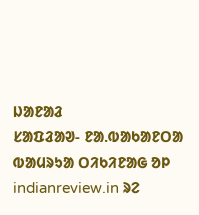ᱡᱟᱱᱟᱲ
ᱥᱟᱯᱲᱟᱣ- ᱱᱟ.ᱵᱟᱠᱟᱱᱛᱟ ᱵᱟᱢᱨᱩᱟ ᱛᱤᱠᱤᱱᱟᱜ ᱚᱞ indianreview.in ᱨᱮ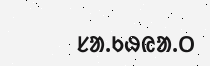ᱥᱟ.ᱠᱷᱭᱟ.ᱛ